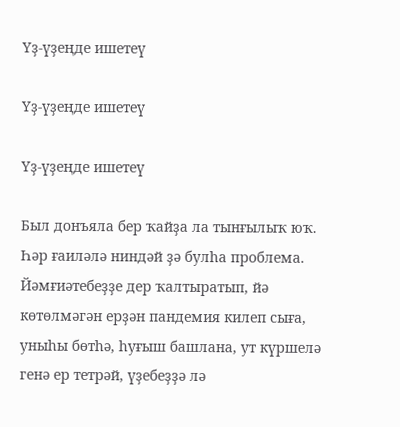Үҙ-үҙеңде ишетеү

Үҙ-үҙеңде ишетеү

Үҙ-үҙеңде ишетеү

Был донъяла бер ҡайҙа ла тынғылыҡ юҡ. Һәр ғаиләлә ниндәй ҙә булһа проблема. Йәмғиәтебеҙҙе дер ҡалтыратып, йә көтөлмәгән ерҙән пандемия килеп сыға, уныһы бөтһә, һуғыш башлана, ут күршелә генә ер тетрәй, үҙебеҙҙә лә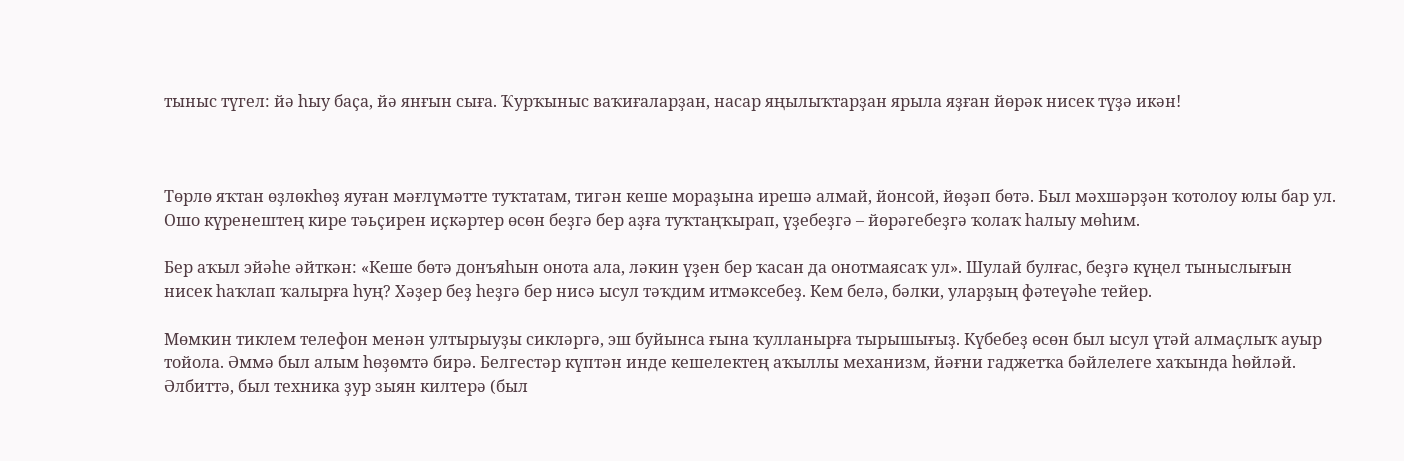тыныс түгел: йә һыу баҫа, йә янғын сыға. Ҡурҡыныс ваҡиғаларҙан, насар яңылыҡтарҙан ярыла яҙған йөрәк нисек түҙә икән!



Төрлө яҡтан өҙлөкһөҙ яуған мәғлүмәтте туҡтатам, тигән кеше мораҙына ирешә алмай, йонсой, йөҙәп бөтә. Был мәхшәрҙән ҡотолоу юлы бар ул. Ошо күренештең кире тәьҫирен иҫкәртер өсөн беҙгә бер аҙға туҡтаңҡырап, үҙебеҙгә – йөрәгебеҙгә ҡолаҡ һалыу мөһим.

Бер аҡыл эйәһе әйткән: «Кеше бөтә донъяһын онота ала, ләкин үҙен бер ҡасан да онотмаясаҡ ул». Шулай булғас, беҙгә күңел тыныслығын нисек һаҡлап ҡалырға һуң? Хәҙер беҙ һеҙгә бер нисә ысул тәҡдим итмәксебеҙ. Кем белә, бәлки, уларҙың фәтеүәһе тейер.

Мөмкин тиклем телефон менән ултырыуҙы сикләргә, эш буйынса ғына ҡулланырға тырышығыҙ. Күбебеҙ өсөн был ысул үтәй алмаҫлыҡ ауыр тойола. Әммә был алым һөҙөмтә бирә. Белгестәр күптән инде кешелектең аҡыллы механизм, йәғни гаджетҡа бәйлелеге хаҡында һөйләй. Әлбиттә, был техника ҙур зыян килтерә (был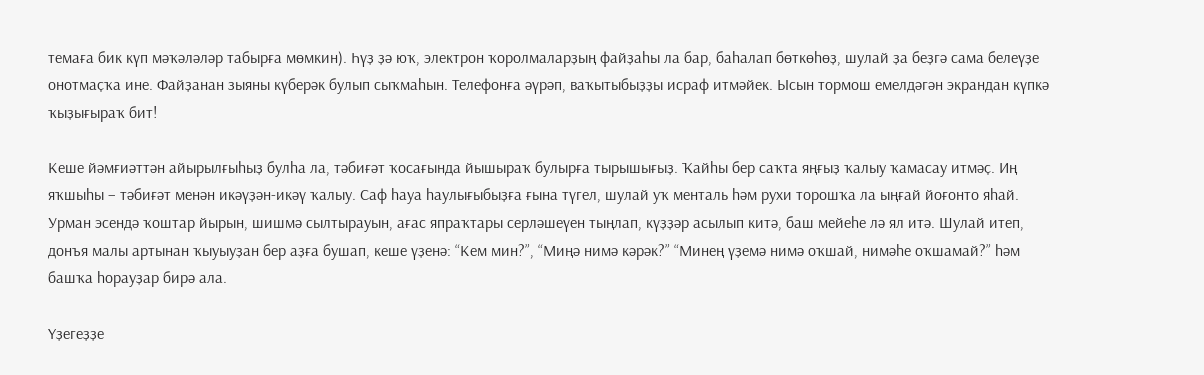темаға бик күп мәҡәләләр табырға мөмкин). Һүҙ ҙә юҡ, электрон ҡоролмаларҙың файҙаһы ла бар, баһалап бөткөһөҙ, шулай ҙа беҙгә сама белеүҙе онотмаҫҡа ине. Файҙанан зыяны күберәк булып сыҡмаһын. Телефонға әүрәп, ваҡытыбыҙҙы исраф итмәйек. Ысын тормош емелдәгән экрандан күпкә ҡыҙығыраҡ бит!

Кеше йәмғиәттән айырылғыһыҙ булһа ла, тәбиғәт ҡосағында йышыраҡ булырға тырышығыҙ. Ҡайһы бер саҡта яңғыҙ ҡалыу ҡамасау итмәҫ. Иң яҡшыһы – тәбиғәт менән икәүҙән-икәү ҡалыу. Саф һауа һаулығыбыҙға ғына түгел, шулай уҡ менталь һәм рухи торошҡа ла ыңғай йоғонто яһай. Урман эсендә ҡоштар йырын, шишмә сылтырауын, ағас япраҡтары серләшеүен тыңлап, күҙҙәр асылып китә, баш мейеһе лә ял итә. Шулай итеп, донъя малы артынан ҡыуыуҙан бер аҙға бушап, кеше үҙенә: “Кем мин?”, “Миңә нимә кәрәк?” “Минең үҙемә нимә оҡшай, нимәһе оҡшамай?” һәм башҡа һорауҙар бирә ала.

Үҙегеҙҙе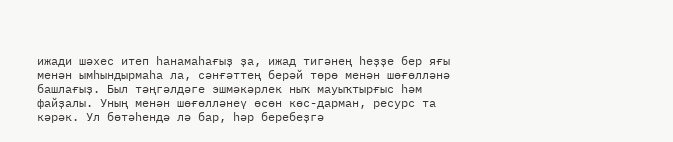ижади шәхес итеп һанамаһағыҙ ҙа, ижад тигәнең һеҙҙе бер яғы менән ымһындырмаһа ла, сәнғәттең берәй төрө менән шөғөлләнә башлағыҙ. Был тәңгәлдәге эшмәкәрлек ныҡ мауыҡтырғыс һәм файҙалы. Уның менән шөғөлләнеү өсөн көс-дарман, ресурс та кәрәк. Ул бөтәһендә лә бар, һәр беребеҙгә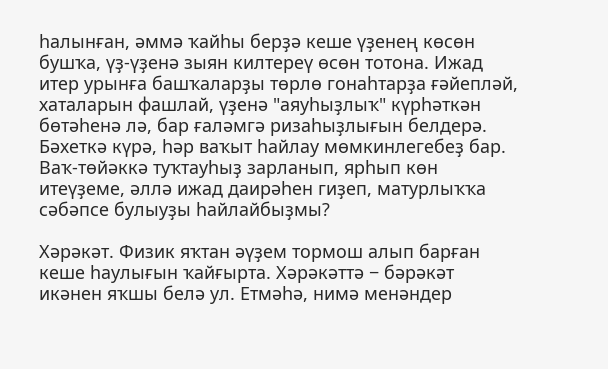һалынған, әммә ҡайһы берҙә кеше үҙенең көсөн бушҡа, үҙ-үҙенә зыян килтереү өсөн тотона. Ижад итер урынға башҡаларҙы төрлө гонаһтарҙа ғәйепләй, хаталарын фашлай, үҙенә "аяуһыҙлыҡ" күрһәткән бөтәһенә лә, бар ғаләмгә ризаһыҙлығын белдерә. Бәхеткә күрә, һәр ваҡыт һайлау мөмкинлегебеҙ бар. Ваҡ-төйәккә туҡтауһыҙ зарланып, ярһып көн итеүҙеме, әллә ижад даирәһен гиҙеп, матурлыҡҡа сәбәпсе булыуҙы һайлайбыҙмы?

Хәрәкәт. Физик яҡтан әүҙем тормош алып барған кеше һаулығын ҡайғырта. Хәрәкәттә − бәрәкәт икәнен яҡшы белә ул. Етмәһә, нимә менәндер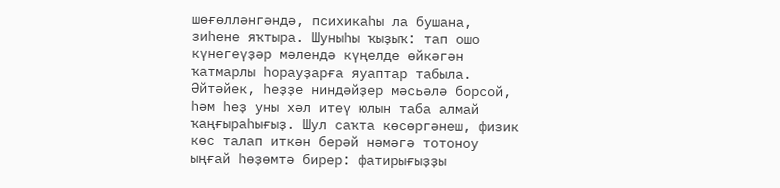шөғөлләнгәндә, психикаһы ла бушана, зиһене яҡтыра. Шуныһы ҡыҙыҡ: тап ошо күнегеүҙәр мәлендә күңелде өйкәгән ҡатмарлы һорауҙарға яуаптар табыла. Әйтәйек, һеҙҙе ниндәйҙер мәсьәлә борсой, һәм һеҙ уны хәл итеү юлын таба алмай ҡаңғыраһығыҙ. Шул саҡта көсөргәнеш, физик көс талап иткән берәй нәмәгә тотоноу ыңғай һөҙөмтә бирер: фатирығыҙҙы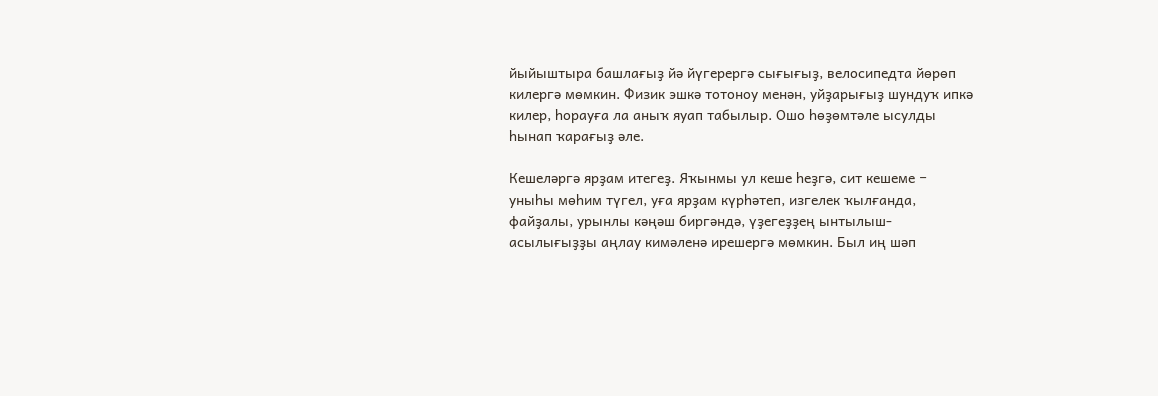йыйыштыра башлағыҙ йә йүгерергә сығығыҙ, велосипедта йөрөп килергә мөмкин. Физик эшкә тотоноу менән, уйҙарығыҙ шундуҡ ипкә килер, һорауға ла аныҡ яуап табылыр. Ошо һөҙөмтәле ысулды һынап ҡарағыҙ әле.

Кешеләргә ярҙам итегеҙ. Яҡынмы ул кеше һеҙгә, сит кешеме − уныһы мөһим түгел, уға ярҙам күрһәтеп, изгелек ҡылғанда, файҙалы, урынлы кәңәш биргәндә, үҙегеҙҙең ынтылыш-асылығыҙҙы аңлау кимәленә ирешергә мөмкин. Был иң шәп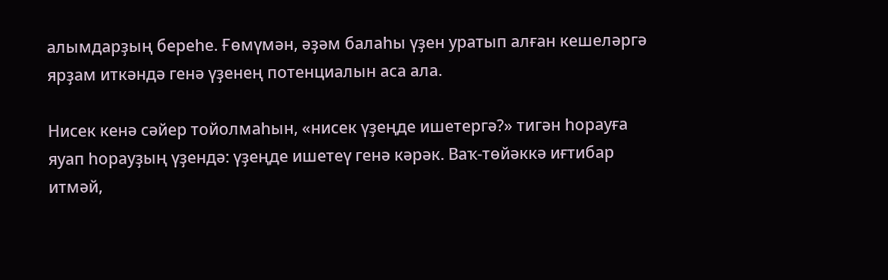алымдарҙың береһе. Ғөмүмән, әҙәм балаһы үҙен уратып алған кешеләргә ярҙам иткәндә генә үҙенең потенциалын аса ала.

Нисек кенә сәйер тойолмаһын, «нисек үҙеңде ишетергә?» тигән һорауға яуап һорауҙың үҙендә: үҙеңде ишетеү генә кәрәк. Ваҡ-төйәккә иғтибар итмәй,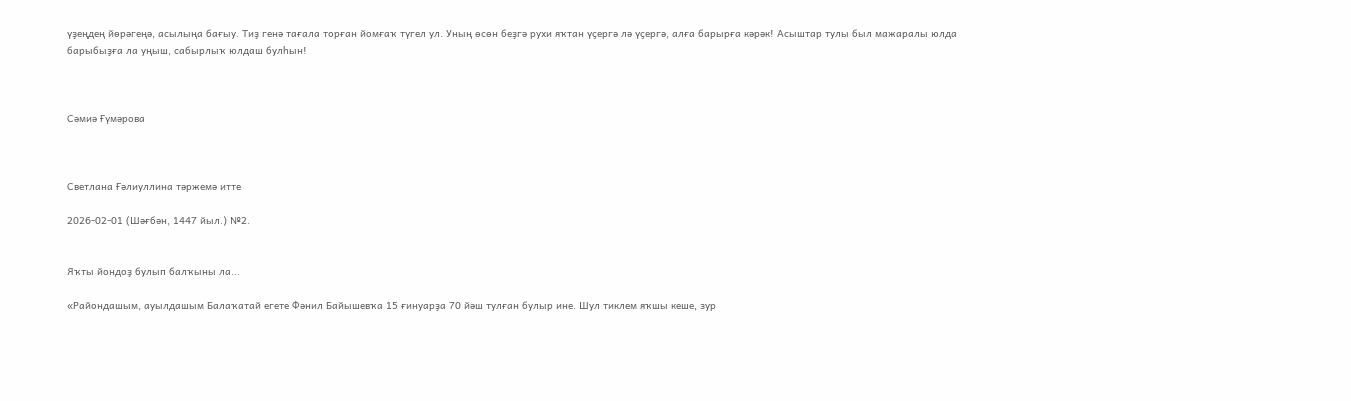үҙеңдең йөрәгеңә, асылыңа бағыу. Тиҙ генә тағала торған йомғаҡ түгел ул. Уның өсөн беҙгә рухи яҡтан үҫергә лә үҫергә, алға барырға кәрәк! Асыштар тулы был мажаралы юлда барыбыҙға ла уңыш, сабырлыҡ юлдаш булһын!



Сәмиә Ғүмәрова



Светлана Ғәлиуллина тәржемә итте

2026-02-01 (Шәғбән, 1447 йыл.) №2.


Яҡты йондоҙ булып балҡыны ла...

«Райондашым, ауылдашым Балаҡатай егете Фәнил Байышевҡа 15 ғинуарҙа 70 йәш тулған булыр ине. Шул тиклем яҡшы кеше, зур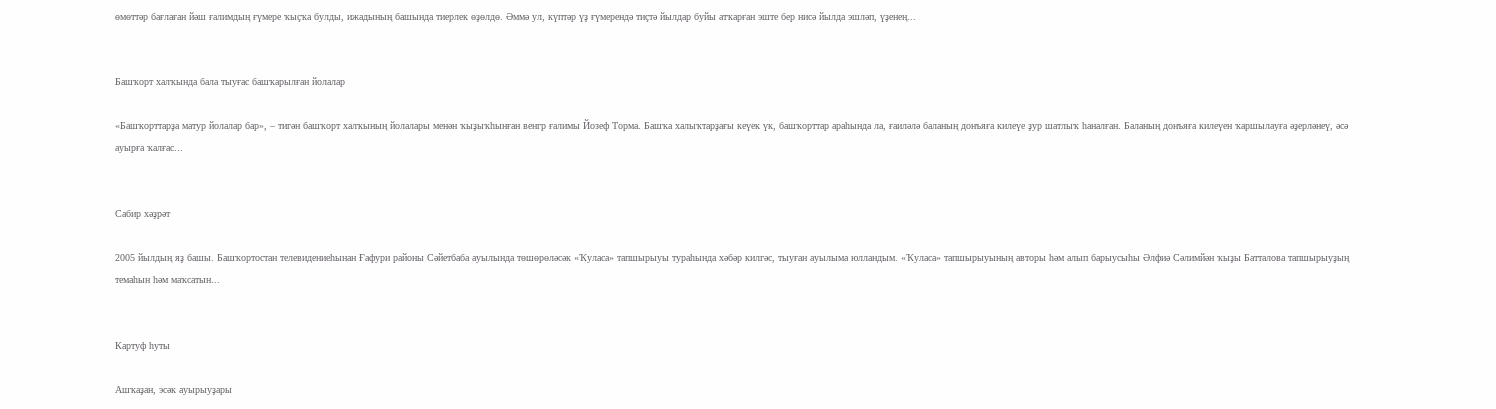өмөттәр бағлаған йәш ғалимдың ғүмере ҡыҫҡа булды, ижадының башында тиерлек өҙөлдө. Әммә ул, күптәр үҙ ғүмерендә тиҫтә йылдар буйы атҡарған эште бер нисә йылда эшләп, үҙенең...


Башҡорт халҡында бала тыуғас башҡарылған йолалар

«Башҡорттарҙа матур йолалар бар», – тигән башҡорт халҡының йолалары менән ҡыҙыҡһынған венгр ғалимы Йозеф Торма. Башҡа халыҡтарҙағы кеүек үк, башҡорттар араһында ла, ғаиләлә баланың донъяға килеүе ҙур шатлыҡ һаналған. Баланың донъяға килеүен ҡаршылауға әҙерләнеү, әсә ауырға ҡалғас...


Сабир хәҙрәт

2005 йылдың яҙ башы. Башҡортостан телевидениеһынан Ғафури районы Сәйетбаба ауылында төшөрөләсәк «Ҡуласа» тапшырыуы тураһында хәбәр килгәс, тыуған ауылыма юлландым. «Ҡуласа» тапшырыуының авторы һәм алып барыусыһы Әлфиә Сәлимйән ҡыҙы Батталова тапшырыуҙың темаһын һәм маҡсатын...


Картуф һуты

Ашҡаҙан, эсәк ауырыуҙары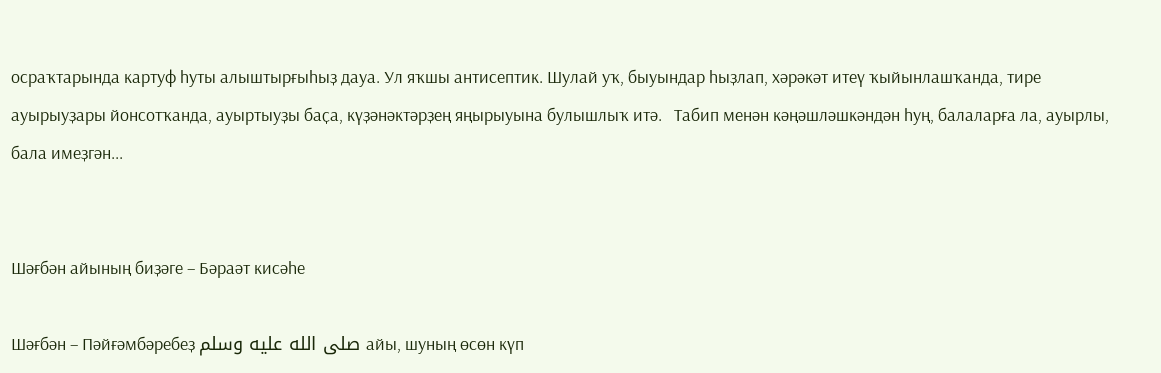осраҡтарында картуф һуты алыштырғыһыҙ дауа. Ул яҡшы антисептик. Шулай уҡ, быуындар һыҙлап, хәрәкәт итеү ҡыйынлашҡанда, тире ауырыуҙары йонсотҡанда, ауыртыуҙы баҫа, күҙәнәктәрҙең яңырыуына булышлыҡ итә.   Табип менән кәңәшләшкәндән һуң, балаларға ла, ауырлы, бала имеҙгән...


Шәғбән айының биҙәге – Бәраәт кисәһе

Шәғбән – Пәйғәмбәребеҙ صلى الله عليه وسلم айы, шуның өсөн күп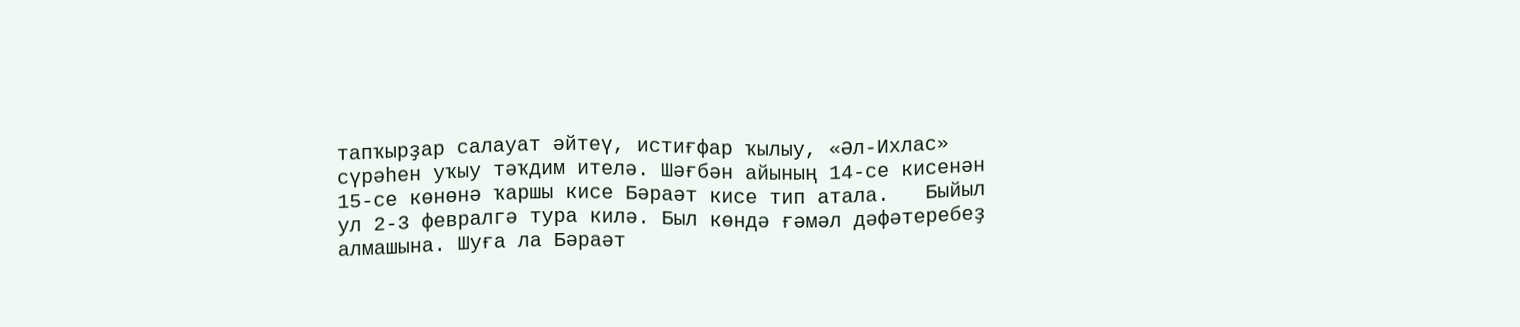тапҡырҙар салауат әйтеү, истиғфар ҡылыу, «Әл-Ихлас» сүрәһен уҡыу тәҡдим ителә. Шәғбән айының 14-се кисенән 15-се көнөнә ҡаршы кисе Бәраәт кисе тип атала.   Быйыл ул 2-3 февралгә тура килә. Был көндә ғәмәл дәфәтеребеҙ алмашына. Шуға ла Бәраәт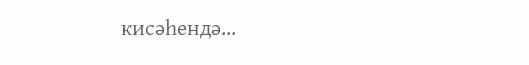кисәһендә...